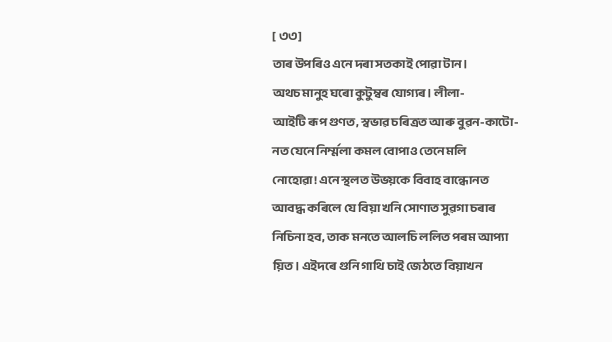[ ৩৩]
তাৰ উপৰিও এনে দৰা সতকাই পোৱা টান।
অথচ মানুহ ঘৰো কুটুম্বৰ যোগ্যৰ। লীলা-
আইটি ৰূপ গুণত, স্বভাৱ চৰিত্ৰত আৰু বুৱন-কাটো-
নত যেনে নিৰ্ম্মলা কমল বোপাও তেনে মলি
নোহোৱা! এনে স্থলত উভয়কে বিবাহ বান্ধোনত
আবদ্ধ কৰিলে যে বিয়া খনি সোণাত সুৱগা চৰাৰ
নিচিনা হব, তাক মনতে আলচি ললিত পৰম আপ্যা
য়িত। এইদৰে গুনি গাথি চাই জেঠতে বিয়াখন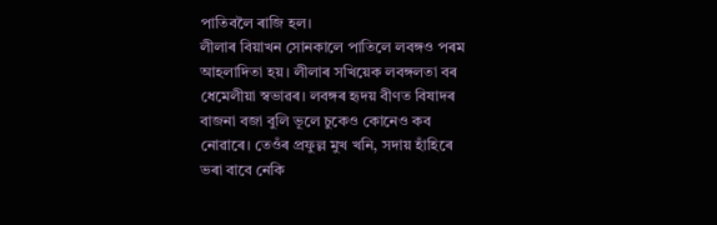পাতিবলৈ ৰাজি হল।
লীলাৰ বিয়াখন সোনকালে পাতিলে লবঙ্গও পৰম
আহলাদিতা হয়। লীলাৰ সখিয়েক লবঙ্গলতা বৰ
ধেমেলীয়া স্বভাৱৰ। লবঙ্গৰ হৃদয় বীণত বিষাদৰ
বাজনা বজা বুলি ভূলে চুকেও কোনেও কব
নোৱাৰে। তেওঁৰ প্ৰফুল্ল মুখ খনি, সদায় হাঁহিৰে
ভৰা বাবে নেকি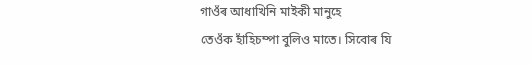গাওঁৰ আধাখিনি মাইকী মানুহে
তেওঁক হাঁহিচম্পা বুলিও মাতে। সিবোৰ যি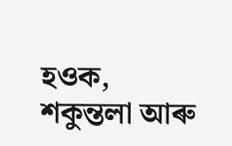হওক,
শকুন্তলা আৰু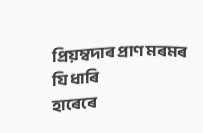প্ৰিয়ম্বদাৰ প্ৰাণ মৰমৰ যি ধাৰি
হাৰেৰে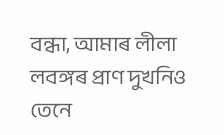বন্ধা, আমাৰ লীলা লবঙ্গৰ প্ৰাণ দুখনিও তেনে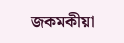জকমকীয়া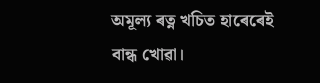অমূল্য ৰত্ন খচিত হাৰেৰেই বান্ধ খোৱা।